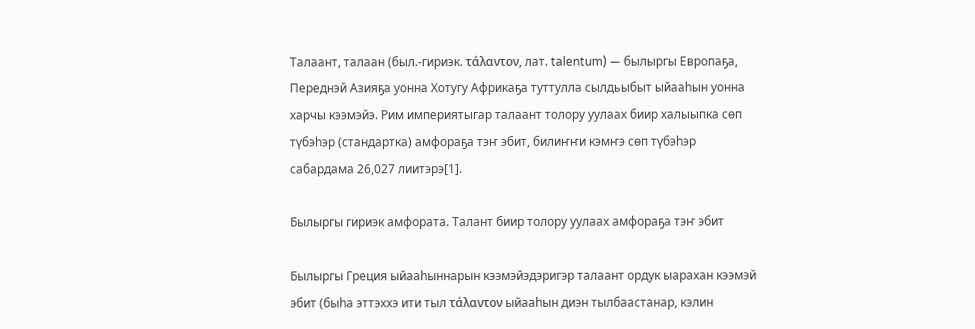Талаант, талаан (был.-гириэк. τάλαντον, лат. talentum) — былыргы Европаҕа, Переднэй Азияҕа уонна Хотугу Африкаҕа туттулла сылдьыбыт ыйааһын уонна харчы кээмэйэ. Рим империятыгар талаант толору уулаах биир халыыпка сөп түбэһэр (стандартка) амфораҕа тэҥ эбит, билиҥҥи кэмҥэ сөп түбэһэр сабардама 26,027 лиитэрэ[1].

Былыргы гириэк амфората. Талант биир толору уулаах амфораҕа тэҥ эбит

Былыргы Греция ыйааһыннарын кээмэйэдэригэр талаант ордук ыарахан кээмэй эбит (быһа эттэххэ ити тыл τάλαντον ыйааһын диэн тылбаастанар, кэлин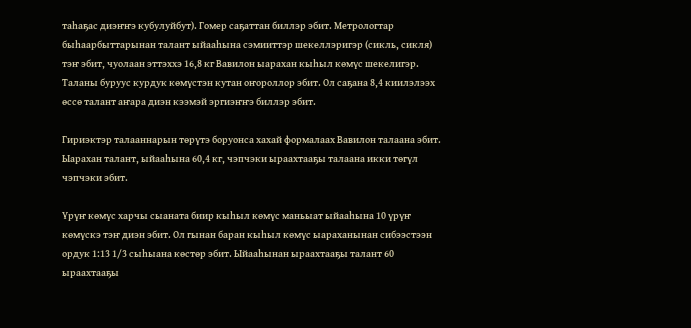таһаҕас диэҥҥэ кубулуйбут). Гомер саҕаттан биллэр эбит. Метрологтар быһаарбыттарынан талант ыйааһына сэмииттэр шекеллэригэр (сикль, сикля) тэҥ эбит, чуолаан эттэххэ 16,8 кг Вавилон ыарахан кыһыл көмүс шекелигэр. Таланы буруус курдук көмүстэн кутан оҥороллор эбит. Ол саҕана 8,4 киилэлээх өссө талант аҥара диэн кээмэй эргиэҥҥэ биллэр эбит.

Гириэктэр талааннарын төрүтэ боруонса хахай формалаах Вавилон талаана эбит. Ыарахан талант, ыйааһына 60,4 кг, чэпчэки ыраахтааҕы талаана икки төгүл чэпчэки эбит.

Үрүҥ көмүс харчы сыаната биир кыһыл көмүс маньыат ыйааһына 10 үрүҥ көмүскэ тэҥ диэн эбит. Ол гынан баран кыһыл көмүс ыараханынан сибээстээн ордук 1:13 1/3 сыһыана көстөр эбит. Ыйааһынан ыраахтааҕы талант 60 ыраахтааҕы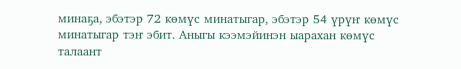минаҕа, эбэтэр 72 көмүс минатыгар, эбэтэр 54 үрүҥ көмүс минатыгар тэҥ эбит. Аныгы кээмэйинэн ыарахан көмүс талаант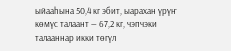ыйааһына 50,4 кг эбит, ыарахан үрүҥ көмүс талаант — 67,2 кг, чэпчэки талааннар икки төгүл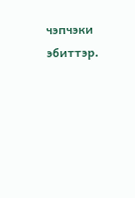чэпчэки эбиттэр.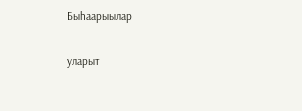Быһаарыылар

уларыт